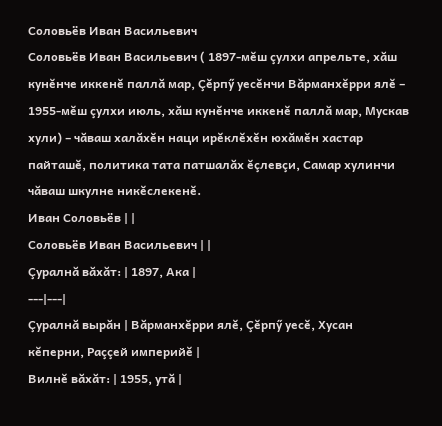Соловьёв Иван Васильевич
Соловьёв Иван Васильевич ( 1897-мĕш çулхи апрельте, хăш кунĕнче иккенĕ паллă мар, Çĕрпӳ уесĕнчи Вăрманхĕрри ялĕ – 1955-мĕш çулхи июль, хăш кунĕнче иккенĕ паллă мар, Мускав хули) – чăваш халăхĕн наци ирĕклĕхĕн юхăмĕн хастар пайташĕ, политика тата патшалăх ĕçлевçи, Самар хулинчи чăваш шкулне никĕслекенĕ.
Иван Соловьёв | |
Соловьёв Иван Васильевич | |
Çуралнă вăхăт: | 1897, Ака |
---|---|
Çуралнă вырăн | Вăрманхĕрри ялĕ, Çĕрпӳ уесĕ, Хусан кĕперни, Раççей империйĕ |
Вилнĕ вăхăт: | 1955, утă |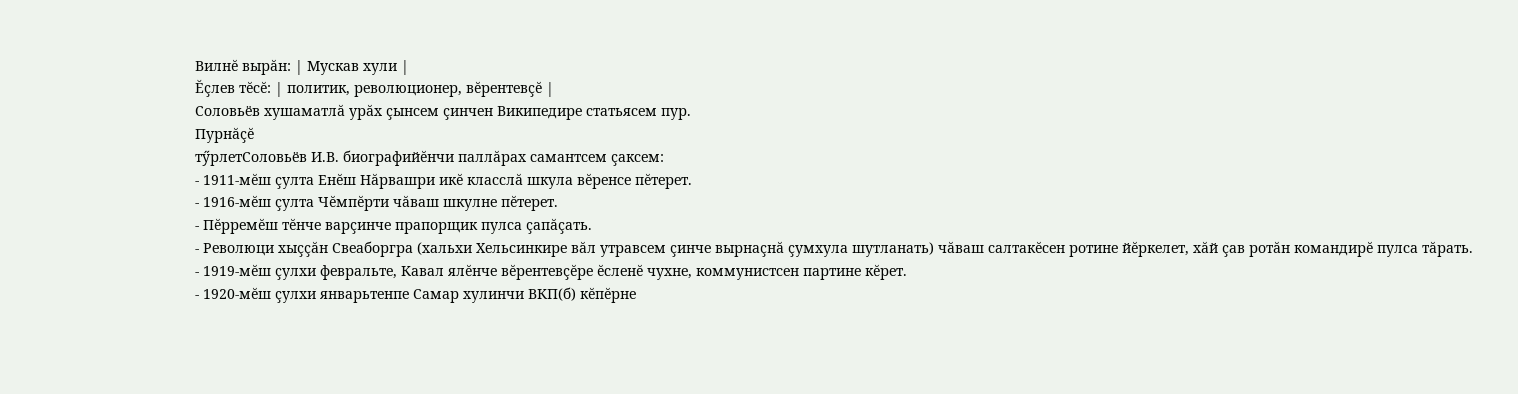Вилнĕ вырăн: | Мускав хули |
Ĕçлев тĕсĕ: | политик, революционер, вĕрентевçĕ |
Соловьёв хушаматлă урăх çынсем çинчен Википедире статьясем пур.
Пурнăçĕ
тӳрлетСоловьёв И.В. биографийĕнчи паллăрах самантсем çаксем:
- 1911-мĕш çулта Енĕш Нăрвашри икĕ класслă шкула вĕренсе пĕтерет.
- 1916-мĕш çулта Чĕмпĕрти чăваш шкулне пĕтерет.
- Пĕрремĕш тĕнче варçинче прапорщик пулса çапăçать.
- Революци хыççăн Свеаборгра (хальхи Хельсинкире вăл утравсем çинче вырнаçнă çумхула шутланать) чăваш салтакĕсен ротине йĕркелет, хăй çав ротăн командирĕ пулса тăрать.
- 1919-мĕш çулхи февральте, Кавал ялĕнче вĕрентевçĕре ĕсленĕ чухне, коммунистсен партине кĕрет.
- 1920-мĕш çулхи январьтенпе Самар хулинчи ВКП(б) кĕпĕрне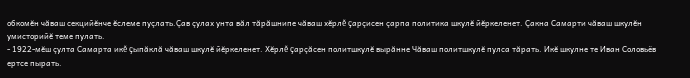обкомĕн чăваш секцийĕнче ĕслеме пуçлать.Çав çулах унта вăл тăрăшнипе чăваш хĕрлĕ çарçисен çарпа политика шкулĕ йĕркеленет. Çакна Самарти чăваш шкулĕн умисторийĕ теме пулать.
- 1922-мĕш çулта Самарта икĕ çыпăклă чăваш шкулĕ йĕркеленет. Хĕрлĕ çарçăсен политшкулĕ вырăнне Чăваш политшкулĕ пулса тăрать. Икĕ шкулне те Иван Соловьёв ертсе пырать.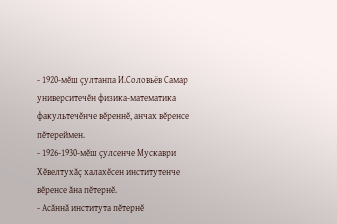- 1920-мĕш çултанпа И.Соловьёв Самар университечĕн физика-математика факультечĕнче вĕреннĕ, анчах вĕренсе пĕтереймен.
- 1926-1930-мĕш çулсенче Мускаври Хĕвелтухăç халахĕсен институтенче вĕренсе ăна пĕтернĕ.
- Асăннă института пĕтернĕ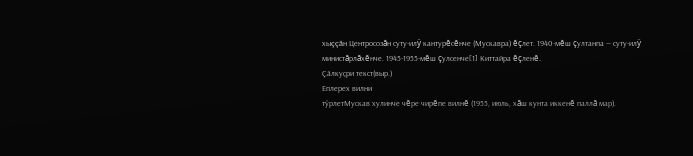хыççăн Центросозăн суту-илÿ кантурĕсĕнче (Мускавра) ĕçлет. 1940-мĕш çултанпа — суту-илÿ министăрлăхĕнче. 1945-1955-мĕш çулсенче[1] Киттайра ĕçленĕ.
Ҫӑлкуҫри текст(выр.)
Еплерех вилни
тӳрлетМускав хулинче чĕре чирĕпе вилнĕ (1955, июль, хăш кунта иккенĕ паллă мар).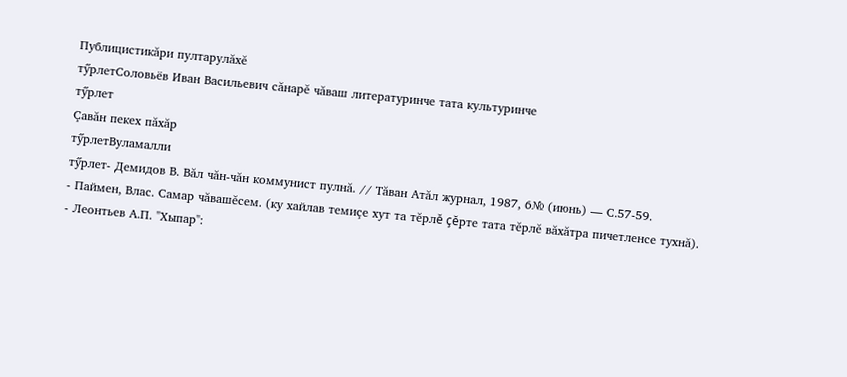Публицистикăри пултарулăхĕ
тӳрлетСоловьёв Иван Васильевич сăнарĕ чăваш литературинче тата культуринче
тӳрлет
Çавăн пекех пăхăр
тӳрлетВуламалли
тӳрлет- Демидов В. Вăл чăн-чăн коммунист пулнă. // Тăван Атăл журнал, 1987, 6№ (июнь) — С.57-59.
- Паймен, Влас. Самар чăвашĕсем. (ку хайлав темиçе хут та тĕрлĕ çĕрте тата тĕрлĕ вăхăтра пичетленсе тухнă).
- Леонтьев А.П. "Хыпар":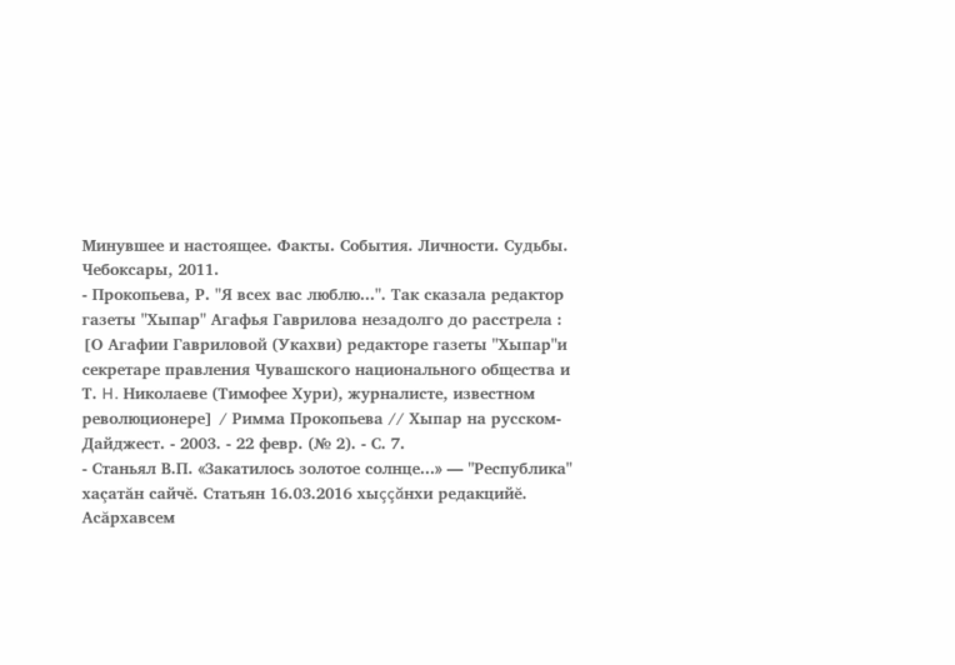Минувшее и настоящее. Факты. События. Личности. Судьбы. Чебоксары, 2011.
- Прокопьева, Р. "Я всех вас люблю...". Так сказала редактор газеты "Хыпар" Агафья Гаврилова незадолго до расстрела : [О Агафии Гавриловой (Укахви) редакторе газеты "Хыпар"и секретаре правления Чувашского национального общества и Т. H. Hиколаеве (Тимофее Хури), журналисте, известном революционере] / Римма Прокопьева // Хыпар на русском- Дайджест. - 2003. - 22 февр. (№ 2). - С. 7.
- Станьял В.П. «Закатилось золотое солнце...» — "Республика" хаçатăн сайчĕ. Статьян 16.03.2016 хыççăнхи редакцийĕ.
Асăрхавсем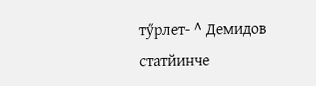тӳрлет- ^ Демидов статйинче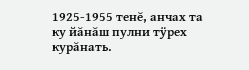1925-1955 тенĕ, анчах та ку йăнăш пулни тÿрех курăнать.